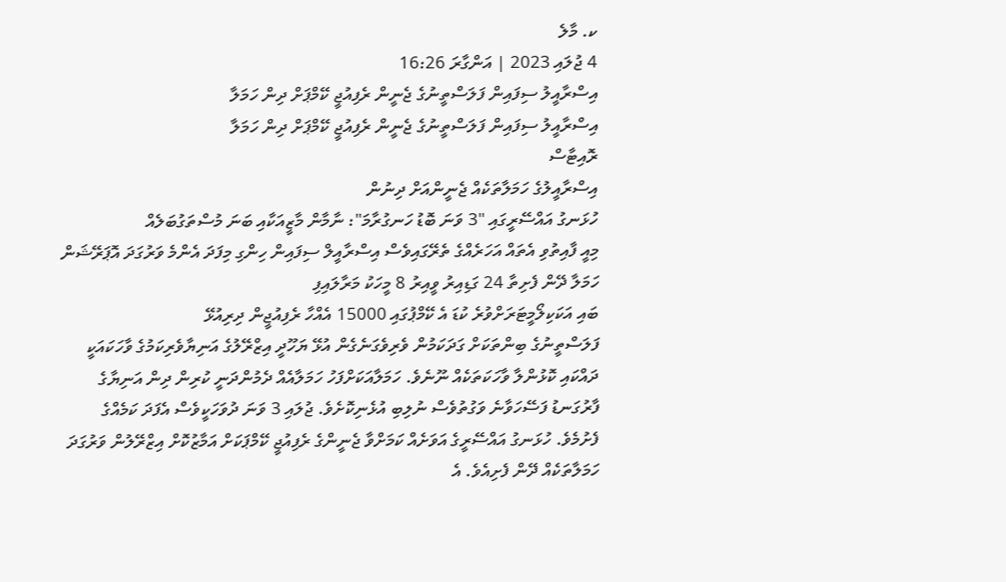ކ. މާލެ
4 ޖުލައި 2023 | އަންގާރަ 16:26
އިސްރާއީލު ސިފައިން ފަލަސްތީނުގެ ޖެނީން ރެފިއުޖީ ކޭމްޕަށް ދިން ހަމަލާ
އިސްރާއީލު ސިފައިން ފަލަސްތީނުގެ ޖެނީން ރެފިއުޖީ ކޭމްޕަށް ދިން ހަމަލާ
ރޮއިޓާސް
އިސްރާއީލުގެ ހަމަލާތަކެއް ޖެނީންއަށް ދިނުން
ހުޅަނގު އައްސޭރީގައި "3 ވަނަ ބޮޑު ހަނގުރާމަ": ނާމާން މާޒީއަކާއި ބަނަ މުސްތަގުބަލެއް
މިއީ ފާއިތުވި އެތައް އަހަރެއްގެ ތެރޭގައިވެސް އިސްރާއީލް ސިފައިން ހިންގި މިފަދަ އެންމެ ވަރުގަދަ އޮޕަރޭޝަން
ހަމަލާ ދޭން ފެށިތާ 24 ގަޑިއިރު ވީއިރު 8 މީހަކު މަރާލައިފި
ބައި އަކަކިލޯމީޓަރަށްވުރެ ކުޑަ އެ ކޭމްޕުގައި 15000 އެއްހާ ރެފިއުޖީން ދިރިއުޅޭ
ފަލަސްތީނުގެ ބިންތަކަށް ގަދަކަމުން ވެރިވެގަނެގެން އުޅޭ ޔަހޫދީ އިޒްރޭލުގެ އަނިޔާވެރިކަމުގެ ވާހަކައަކީ ދައްކައި ކޮޅުންލާ ވާހަކަތަކެއް ނޫނެވެ. ހަމަލާއަކަށްފަހު ހަމަލާއެއް ދެމުންދަނީ ކުރިން ދިން އަނިޔާގެ ފާރުގަނޑު ފަސޭހަވާނެ ވަގުތުވެސް ނުލިބި އުޅެނިކޮށެވެ. ޖުލައި 3 ވަނަ ދުވަހަކީވެސް އެފަދަ ކަމެއްގެ ފެށުމެވެ. ހުޅަނގު އައްސޭރީގެ އަވަށެއް ކަމަށްވާ ޖެނީންގެ ރެފިއުޖީ ކޭމްޕަކަށް އަމާޒުކޮށް އިޒްރޭލުން ވަރުގަދަ ހަމަލާތަކެއް ދޭން ފެށިއެވެ. އެ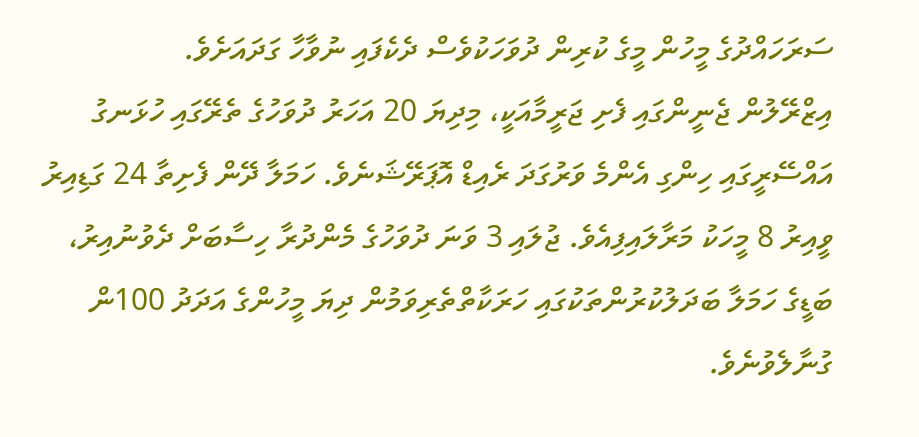ސަރަހައްދުގެ މީހުން މީގެ ކުރިން ދުވަހަކުވެސް ދެކެފައި ނުވާހާ ގަދައަށެވެ.
އިޒްރޭލުން ޖެނީންގައި ފެށި ޖަރީމާއަކީ، މިދިޔަ 20 އަހަރު ދުވަހުގެ ތެރޭގައި ހުޅަނގު އައްސޭރީގައި ހިންގި އެންމެ ވަރުގަދަ ރެއިޑް އޮޕަރޭޝަނެވެ. ހަމަލާ ދޭން ފެށިތާ 24 ގަޑިއިރު ވީއިރު 8 މީހަކު މަރާލައިފިއެވެ. ޖުލައި 3 ވަނަ ދުވަހުގެ މެންދުރާ ހިސާބަށް ދެވުނުއިރު، ބަޑީގެ ހަމަލާ ބަދަލުކުރުންތަކުގައި ހަރަކާތްތެރިވަމުން ދިޔަ މީހުންގެ އަދަދު 100ން ގުނާލެވުނެވެ.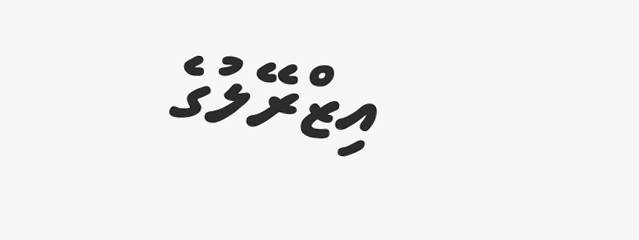އިޒްރޭލުގެ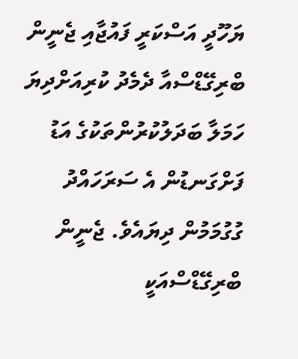ޔަހޫދީ އަސްކަރީ ފައުޖާއި ޖެނީން ބްރިގޭޑްސްއާ ދެމެދު ކުރިއަށްދިޔަ ހަމަލާ ބަދަލުކުރުންތަކުގެ އަޑު ފަށްގަނޑުން އެ ސަރަހައްދު ގުގުމަމުން ދިޔައެވެ. ޖެނީން ބްރިގޭޑްސްއަކީ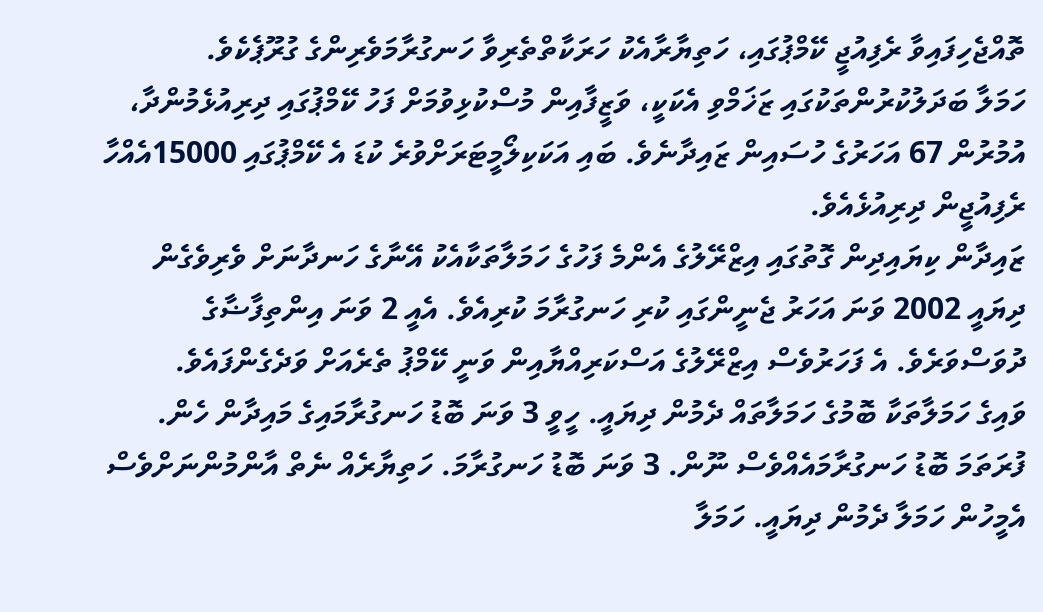ތޮއްޖެހިފައިވާ ރެފިއުޖީ ކޭމްޕުގައި، ހަތިޔާރާއެކު ހަރަކާތްތެރިވާ ހަނގުރާމަވެރިންގެ ގުރޫޕެކެވެ.
ހަމަލާ ބަދަލުކުރުންތަކުގައި ޒަޚަމްވި އެކަކީ، ވަޒީފާއިން މުސްކުޅިވުމަށް ފަހު ކޭމްޕުގައި ދިރިއުޅެމުންދާ، އުމުރުން 67 އަހަރުގެ ހުސައިން ޒައިދާނެވެ. ބައި އަކަކިލޯމީޓަރަށްވުރެ ކުޑަ އެ ކޭމްޕުގައި 15000އެއްހާ ރެފިއުޖީން ދިރިއުޅެއެވެ.
ޒައިދާން ކިޔައިދިން ގޮތުގައި އިޒްރޭލުގެ އެންމެ ފަހުގެ ހަމަލާތަކާއެކު އޭނާގެ ހަނދާނަށް ވެރިވެގެން ދިޔައީ 2002 ވަނަ އަހަރު ޖެނީންގައި ކުރި ހަނގުރާމަ ކުރިއެވެ. އެއީ 2 ވަނަ އިންތިފާޟާގެ ދުވަސްވަރެވެ. އެ ފަހަރުވެސް އިޒްރޭލުގެ އަސްކަރިއްޔާއިން ވަނީ ކޭމްޕު ތެރެއަށް ވަދެގެންފައެވެ.
ވައިގެ ހަމަލާތަކާ ބޮމުގެ ހަމަލާތައް ދެމުން ދިޔައީ. ހީވީ 3 ވަނަ ބޮޑު ހަނގުރާމައިގެ މައިދާން ހެން. ފުރަތަމަ ބޮޑު ހަނގުރާމައެއްވެސް ނޫން. 3 ވަނަ ބޮޑު ހަނގުރާމަ. ހަތިޔާރެއް ނެތް އާންމުންނަށްވެސް އެމީހުން ހަމަލާ ދެމުން ދިޔައީ. ހަމަލާ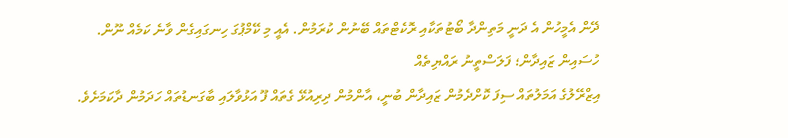ދޭން އެމީހުން އެ ދަނީ މަތިންދާ ބޯޓުތަކާއި ރޮކެޓްތައް ބޭނުން ކުރަމުން. އެއީ މި ކޭމްޕުގަ ހިނގައިގެން ވާނެ ކަމެއް ނޫން.
ހުސައިން ޒައިދާން؛ ފަލަސްތީނު ރައްޔިތެއް
އިޒްރޭލުގެ އަމަލުތައް ސިފަ ކޮށްދެމުން ޒައިދާން ބުނީ، އާންމުން ދިރިއުޅޭ ގެތައް ފޫ އަޅުވާލައި ބާގަނޑުތައް ހަދަމުން ދާކަމަށެވެ.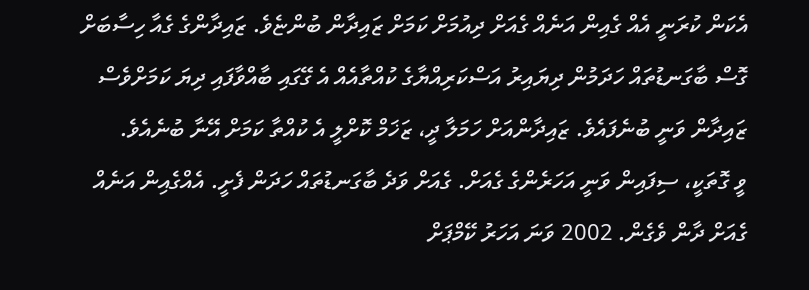އެކަން ކުރަނީ އެއް ގެއިން އަނެއް ގެއަށް ދިއުމަށް ކަމަށް ޒައިދާން ބުންޏެވެ. ޒައިދާންގެ ގެއާ ހިސާބަށް ގޮސް ބާގަނޑުތައް ހަދަމުން ދިޔައިރު އަސްކަރިއްޔާގެ ކުއްތާއެއް އެ ގޭގައި ބާއްވާފައި ދިޔަ ކަމަށްވެސް ޒައިދާން ވަނީ ބުނެފައެވެ. ޒައިދާންއަށް ހަމަލާ ދީ، ޒަޚަމް ކޮށްލީ އެ ކުއްތާ ކަމަށް އޭނާ ބުނެއެވެ.
ވީ ގޮތަކީ، ސިފައިން ވަނީ އަހަރެންގެ ގެއަށް. ގެއަށް ވަދެ ބާގަނޑުތައް ހަދަން ފެށީ. އެއްގެއިން އަނެއް ގެއަށް ދާން ވެގެން. 2002 ވަނަ އަހަރު ކޭމްޕަށް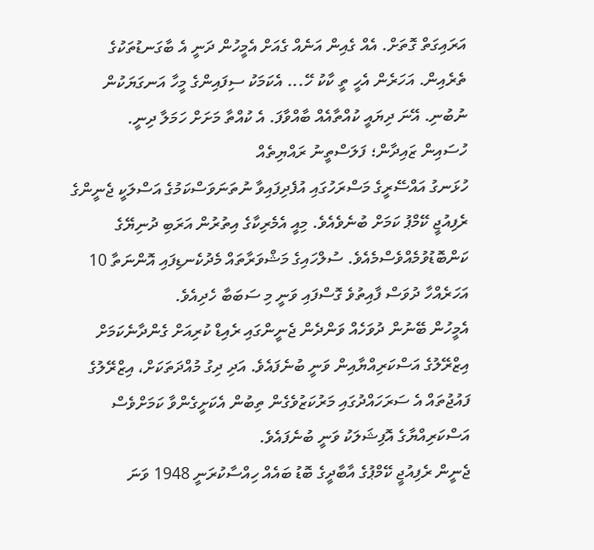އަރައިގަތް ގޮތަށް. އެއް ގެއިން އަނެއް ގެއަށް އެމީހުން ދަނީ އެ ބާގަނޑުތަކުގެ ތެރެއިން. އަހަރެން އެހީ ތީ ކާކު ހޭ... އެކަމަކު ސިފައިންގެ މީހާ އަނގަޔަކުން ނުބުނި. އޭނަ ދިޔައީ ކުއްތާއެއް ބާއްވާފަ. އެ ކުއްތާ މަށަށް ހަމަލާ ދިނީ.
ހުސައިން ޒައިދާން؛ ފަލަސްތީނު ރައްޔިތެއް
ހުޅަނގު އައްސޭރީގެ މަސްރަހުގައި އުފެދިފައިވާ ނުތަނަވަސްކަމުގެ އަސްލަކީ ޖެނީންގެ ރެފިއުޖީ ކޭމްޕު ކަމަށް ބުނެވެއެވެ. މިއީ އެމެރިކާގެ އިތުރުން އަރަބި ދުނިޔޭގެ ކަންބޮޑުވުމެއްވެސްމެއެވެ. ސުލްހައިގެ މަޝްވަރާތައް މެދުކެނޑިފައި އޮންނަތާ 10 އަހަރެއްހާ ދުވަސް ފާއިތުވެ ގޮސްފައި ވަނީ މި ސަބަބާ ހެދިއެވެ.
އެމީހުން ބޭނުން ދުވަހެއް ވަންދެން ޖެނީންގައި ރެއިޑް ކުރިއަށް ގެންދާނެކަމަށް އިޒްރޭލުގެ އަސްކަރިއްޔާއިން ވަނީ ބުނެފައެވެ. އަދި ދިގު މުއްދަތަކަށް، އިޒްރޭލުގެ ފައުޖުތައް އެ ސަރަހައްދުގައި މަރުކަޒުވެގެން ތިބުން އެކަށީގެންވާ ކަމަށްވެސް އަސްކަރިއްޔާގެ އޮފިޝަލަކު ވަނީ ބުނެފައެވެ.
ޖެނީން ރެފިއުޖީ ކޭމްޕުގެ އާބާދީގެ ބޮޑު ބައެއް ހިއްސާކުރަނީ 1948 ވަނަ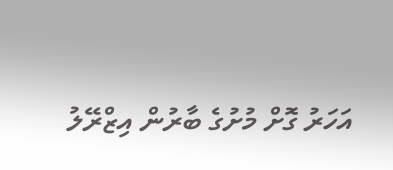އަހަރު ގޮށް މުށުގެ ބާރުން އިޒްރޭލު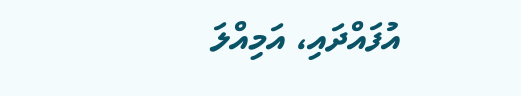އުފައްދައި، އަމިއްލަ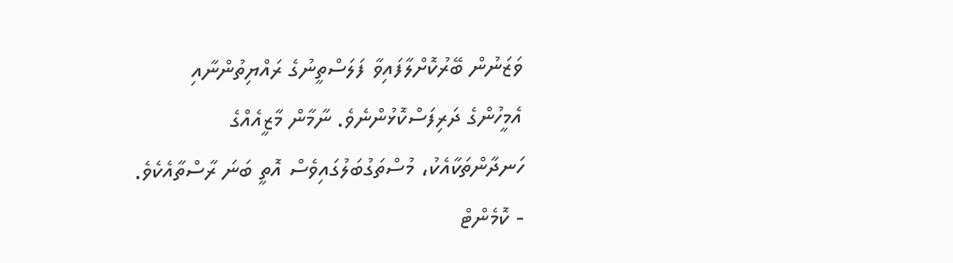ވަޒަނުން ބޭރުކޮށްލާފައިވާ ފަލަސްތީނުގެ ރައްޔިތުންނާއި އެމީހުންގެ ދަރިފަސްކޮޅުންނެވެ. ނާމާން މާޒީއެއްގެ ހަނދާންތަކާއެކު، މުސްތަގުބަލުގައިވެސް އޮތީ ބަނަ ރާސްތާއެކެވެ.
- ކޮމެންޓް